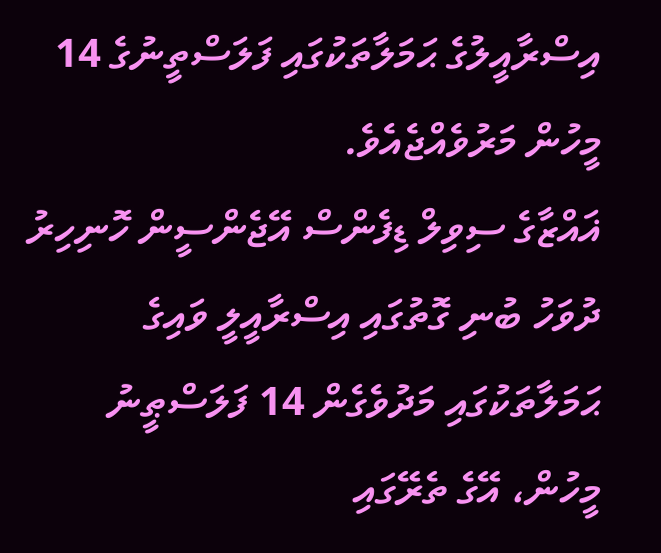އިސްރާއީލުގެ ޙަމަލާތަކުގައި ފަލަސްތީނުގެ 14 މީހުން މަރުވެއްޖެއެވެ.
ޣައްޒާގެ ސިވިލް ޑިފެންސް އޭޖެންސީން ހޮނިހިރު ދުވަހު ބުނި ގޮތުގައި އިސްރާއީލީ ވައިގެ ޙަމަލާތަކުގައި މަދުވެގެން 14 ފަލަސްޠީނު މީހުން، އޭގެ ތެރޭގައި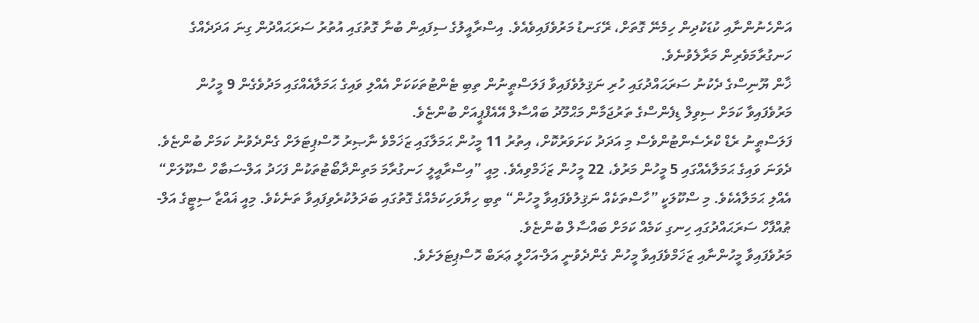އަންހެނުންނާއި ކުޑަކުދިން ހިމެނޭ ގޮތަށް، ރޭގަނޑު މަރުވެފައިވެއެވެ. އިސްރާއީލުގެ ސިފައިން ބުނާ ގޮތުގައި އުތުރު ސަރަޙައްދުން ގިނަ އަދަދެއްގެ ހަނގުރާމަވެރިން މަރާލެވުނެވެ.
ޚާން ޔޫނިސްގެ ދެކުނު ސަރަޙައްދުގައި ހުރި ނަޤިލުވެފައިވާ ފަލަސްޠީނުން ތިބި ޓެންޓުތަކަކަށް އެއްލި ވައިގެ ޙަމަލާއެއްގައި މަދުވެގެން 9 މީހުން މަރުވެފައިވާ ކަމަށް ސިވިލް ޑިފެންސްގެ ތަރުޖަމާން މަޙްމޫދު ބައްސާލް އޭއެފްޕީއަށް ބުންޏެވެ.
ފަލަސްޠީނު ރެޑް ކްރެސެންޓުންވެސް މި އަދަދު ކަށަވަރުކޮށް، އިތުރު 11 މީހުން ޙަމަލާގައި ޒަޚަމްވެ ނާޞިރު ހޮސްޕިޓަލަށް ގެންދެވުނު ކަމަށް ބުންޏެވެ.
ދެވަނަ ވައިގެ ޙަމަލާއެއްގައި 5 މީހުން މަރުވެ، 22 މީހުން ޒަޚަމްވިއެވެ. މިއީ ”އިސްރާއީލީ ހަނގުރާމަ މަތިންދާބޯޓުތަކުން ފަހަދު އަލް-ސަބާހް ސްކޫލަށް“ އެއްލި ޙަމަލާއެކެވެ. މި ސްކޫލަކީ ”ހާސްތަކެއް ނަޤިލުވެފައިވާ މީހުން“ ތިބި ހިޔާވަހިކަމެއްގެ ގޮތުގައި ބަދަލުކުރެވިފައިވާ ތަނެކެވެ. މިއީ ޣައްޒާ ސިޓީގެ އަލް-ޠުއްފާހް ސަރަޙައްދުގައި ހިނގި ކަމެއް ކަމަށް ބައްސާލް ބުންޏެވެ.
މަރުވެފައިވާ މީހުންނާއި ޒަޚަމްވެފައިވާ މީހުން ގެންދެވުނީ އަލް-އަހްލީ ޢަރަބް ހޮސްޕިޓަލަށެވެ.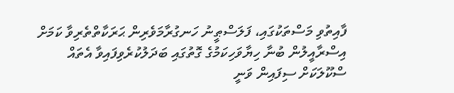ފާއިތުވި މަސްތަކުގައި، ފަލަސްޠީނު ހަނގުރާމަވެރިން ޙަރަކާތްތެރިވާ ކަމަށް އިސްރާއީލުން ބުނާ ހިޔާވަހިކަމުގެ ގޮތުގައި ބަދަލުކުރެވިފައިވާ އެތައް ސްކޫލަކަށް ސިފައިން ވަނީ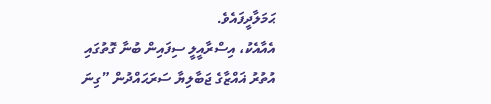ޙަމަލާދީފައެވެ.
އެއާއެކު، އިސްރާއީލީ ސިފައިން ބުނާ ގޮތުގައި އުތުރު ޣައްޒާގެ ޖަބާލިޔާ ސަރަޙައްދުން ”ގިނަ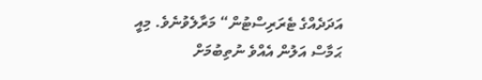އަދަދެއްގެ ޓެރަރިސްޓުން“ މަރާލެވުނެވެ. މިއީ ޙަމާސް އަލުން އެއްވެ ނުތިބުމަށް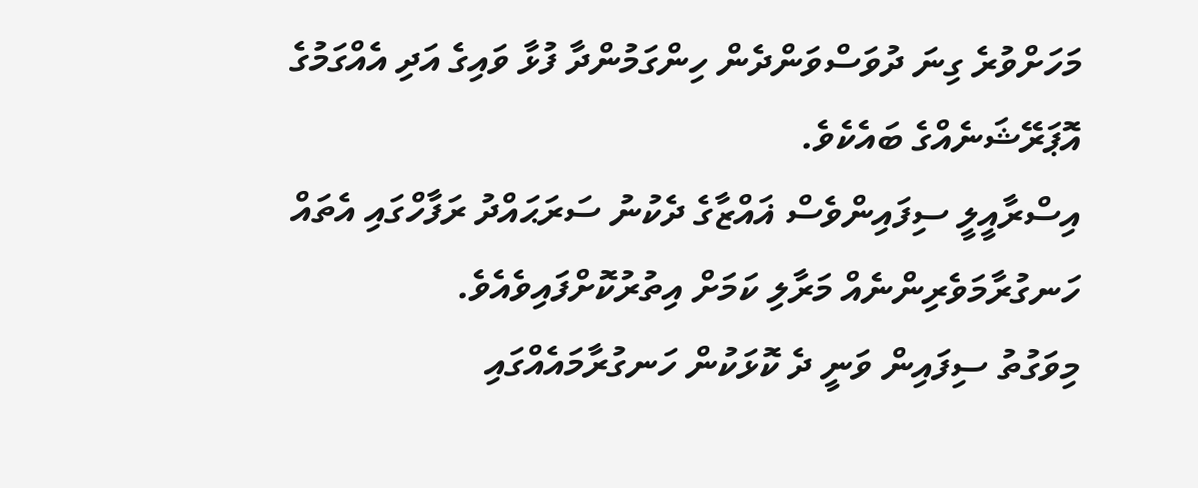މަހަށްވުރެ ގިނަ ދުވަސްވަންދެން ހިންގަމުންދާ ފުޅާ ވައިގެ އަދި އެއްގަމުގެ އޮޕަރޭޝަނެއްގެ ބައެކެވެ.
އިސްރާއީލީ ސިފައިންވެސް ޣައްޒާގެ ދެކުނު ސަރަޙައްދު ރަފާހްގައި އެތައް ހަނގުރާމަވެރިންނެއް މަރާލި ކަމަށް އިތުރުކޮށްފައިވެއެވެ.
މިވަގުތު ސިފައިން ވަނީ ދެ ކޮޅަކުން ހަނގުރާމައެއްގައި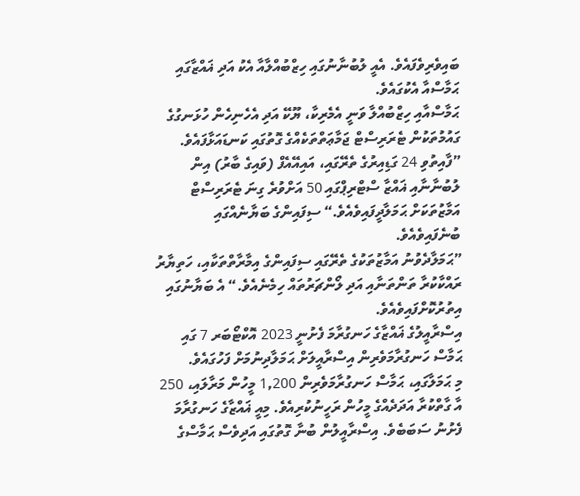ބައިވެރިވެފައެވެ. އެއީ ލުބުނާނުގައި ހިޒްބުއްލާއާ އެކު އަދި ޣައްޒާގައި ޙަމާސްއާ އެކުގައެވެ.
ޙަމާސްއާއި ހިޒްބުއްލާ ވަނީ އެމެރިކާ، ޔޫކޭ އަދި އެހެނިހެން ހުޅަނގުގެ ގައުމުތަކުން ޓެރަރިސްޓް ޖަމާޢަތްތަކެއްގެ ގޮތުގައި ކަނޑައަޅާފައެވެ.
”ފާއިތުވި 24 ގަޑިއިރުގެ ތެރޭގައި، އައިއޭއެފް (ވައިގެ ބާރު) އިން ލުބުނާނާއި ޣައްޒާ ސްޓްރިޕްގައި 50 އަށްވުރެ ގިނަ ޓެރަރިސްޓް އަމާޒުތަކަށް ޙަމަލާދީފައިވެއެވެ.“ ސިފައިންގެ ބަޔާނެއްގައި ބުނެފައިވެއެވެ.
”ޙަމަލާދެވުނު އަމާޒުތަކުގެ ތެރޭގައި ސިފައިންގެ އިމާރާތްތަކާއި، ހަތިޔާރު ރައްކާކުރާ ތަންތަނާއި އަދި ލޯންޗަރުތައް ހިމެނެއެވެ.“ އެ ބަޔާނުގައި އިތުރުކޮށްފައިވެއެވެ.
އިސްރާއީލުގެ ޣައްޒާގެ ހަނގުރާމަ ފެށުނީ 2023 އޮކްޓޯބަރ 7 ގައި ޙަމާސް ހަނގުރާމަވެރިން އިސްރާއީލަށް ޙަމަލާދިނުމަށް ފަހުގައެވެ.
މި ޙަމަލާގައި، ޙަމާސް ހަނގުރާމަވެރިން 1,200 މީހުން މަރާލައި، 250 އާ ގާތްކުރާ އަދަދެއްގެ މީހުން ރަހީނުކުރިއެވެ. މިއީ ޣައްޒާގެ ހަނގުރާމަ ފެށުނު ސަބަބެވެ. އިސްރާއީލުން ބުނާ ގޮތުގައި އަދިވެސް ޙަމާސްގެ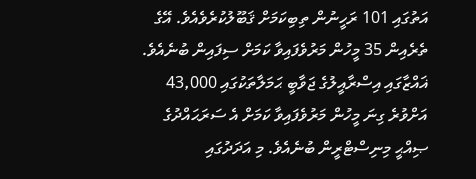އަތުގައި 101 ރަހީނުން ތިބިކަމަށް ޤަބޫލުކުރެވެއެވެ. އޭގެ ތެރެއިން 35 މީހުން މަރުވެފައިވާ ކަމަށް ސިފައިން ބުނެއެވެ.
ޣައްޒާގައި އިސްރާއީލުގެ ޖަވާބީ ޙަމަލާތަކުގައި 43,000 އަށްވުރެ ގިނަ މީހުން މަރުވެފައިވާ ކަމަށް އެ ސަރަޙައްދުގެ ޞިއްޙީ މިނިސްޓްރީން ބުނެއެވެ. މި އަދަދުގައި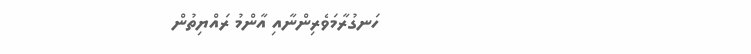ހަނގުރާމަވެރިންނާއި އާންމު ރައްޔިތުން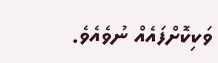ވަކިކޮށްފައެއް ނުވެއެވެ.